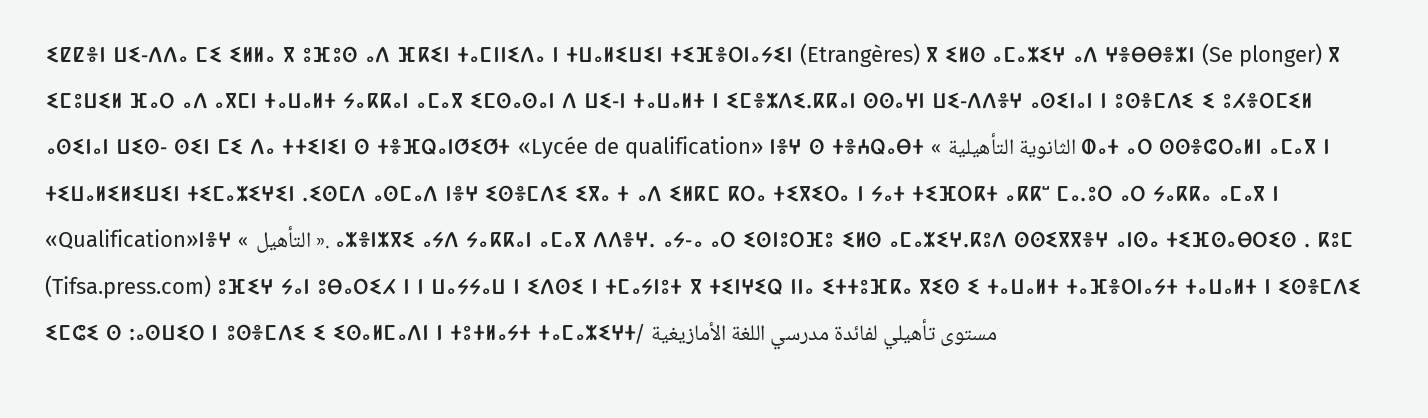ⵉⵇⵇⴻⵏ ⵡⵉ-ⴷⴷⴰ ⵎⵉ ⵉⵍⵍⴰ ⴳ ⵓⴼⵓⵙ ⴰⴷ ⴼⴽⵉⵏ ⵜⴰⵎⵏⵏⵉⴷⴰ ⵏ ⵜⵡⴰⵍⵉⵡⵉⵏ ⵜⵉⴼⴻⵔⵏⴰⵢⵉⵏ (Etrangères) ⴳ ⵉⵍⵙ ⴰⵎⴰⵣⵉⵖ ⴰⴷ ⵖⴻⴱⴱⴻⵣⵏ (Se plonger) ⴳ ⵉⵎⵓⵡⵉⵍ ⴼⴰⵔ ⴰⴷ ⴰⴳⵎⵏ ⵜⴰⵡⴰⵍⵜ ⵢⴰⴽⴽⴰⵏ ⴰⵎⴰⴳ ⵉⵎⵙⴰⵙⴰⵏ ⴷ ⵡⵉ-ⵏ ⵜⴰⵡⴰⵍⵜ ⵏ ⵉⵎⴻⵣⴷⵉ.ⴽⴽⴰⵏ ⵙⵙⴰⵖⵏ ⵡⵉ-ⴷⴷⴻⵖ ⴰⵙⵉⵏⴰⵏ ⵏ ⵓⵙⴻⵎⴷⵉ ⵉ ⵓⵃⴻⵔⵎⵉⵍ ⴰⵙⵉⵏⴰⵏ ⵡⵉⵙ- ⵙⵉⵏ ⵎⵉ ⴷⴰ ⵜⵜⵉⵏⵉⵏ ⵙ ⵜⴻⴼⵕⴰⵏⵚⵉⵚⵜ «Lycée de qualification» ⵏⴻⵖ ⵙ ⵜⴻⵄⵕⴰⴱⵜ « الثانویة التأھیلیة ⵀⴰⵜ ⴰⵔ ⵙⵙⴻⵛⵔⴰⵍⵏ ⴰⵎⴰⴳ ⵏ ⵜⵉⵡⴰⵍⵉⵍⵉⵡⵉⵏ ⵜⵉⵎⴰⵣⵉⵖⵉⵏ .ⵉⵙⵎⴷ ⴰⵙⵎⴰⴷ ⵏⴻⵖ ⵉⵙⴻⵎⴷⵉ ⵉⴳⴰ ⵜ ⴰⴷ ⵉⵍⴽⵎ ⴽⵔⴰ ⵜⵉⴳⵉⵔⴰ ⵏ ⵢⴰⵜ ⵜⵉⴼⵔⴽⵜ ⴰⴽⴽⵯ ⵎⴰ.ⵓⵔ ⴰⵔ ⵢⴰⴽⴽⴰ ⴰⵎⴰⴳ ⵏ «Qualification»ⵏⴻⵖ « التأھیل ». ⴰⵣⴻⵏⵣⴳⵉ ⴰⵢⴷ ⵢⴰⴽⴽⴰⵏ ⴰⵎⴰⴳ ⴷⴷⴻⵖ. ⴰⵢ-ⴰ ⴰⵔ ⵉⵙⵏⵓⵔⴼⵓ ⵉⵍⵙ ⴰⵎⴰⵣⵉⵖ.ⴽⵓⴷ ⵙⵙⵉⴳⴳⴻⵖ ⴰⵏⵙⴰ ⵜⵉⴼⵙⴰⴱⵔⵉⵙ . ⴽⵓⵎ (Tifsa.press.com) ⵓⴼⵉⵖ ⵢⴰⵏ ⵓⴱⴰⵔⵉⵃ ⵏ ⵏ ⵡⴰⵢⵢⴰⵡ ⵏ ⵉⴷⵙⵉ ⵏ ⵜⵎⴰⵢⵏⵓⵜ ⴳ ⵜⵉⵏⵖⵉⵕ ⵏⵏⴰ ⵉⵜⵜⵓⴼⴽⴰ ⴳⵉⵙ ⵉ ⵜⴰⵡⴰⵍⵜ ⵜⴰⴼⴻⵔⵏⴰⵢⵜ ⵜⴰⵡⴰⵍⵜ ⵏ ⵉⵙⴻⵎⴷⵉ ⵉⵎⵛⵉ ⵙ :ⴰⵙⵡⵉⵔ ⵏ ⵓⵙⴻⵎⴷⵉ ⵉ ⵉⵙⴰⵍⵎⴰⴷⵏ ⵏ ⵜⵓⵜⵍⴰⵢⵜ ⵜⴰⵎⴰⵣⵉⵖⵜ/ مستوى تأھیلي لفائدة مدرسي اللغة الأمازیغیة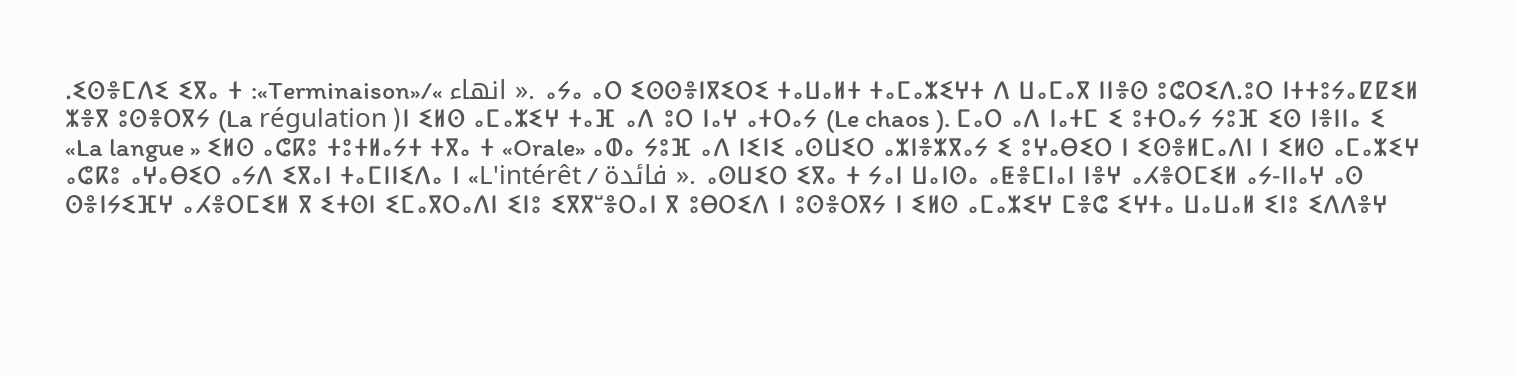.ⵉⵙⴻⵎⴷⵉ ⵉⴳⴰ ⵜ :«Terminaison»/« انھاء ». ⴰⵢⴰ ⴰⵔ ⵉⵙⵙⴻⵏⴳⵉⵔⵉ ⵜⴰⵡⴰⵍⵜ ⵜⴰⵎⴰⵣⵉⵖⵜ ⴷ ⵡⴰⵎⴰⴳ ⵏⵏⴻⵙ ⵓⵛⵔⵉⴷ.ⵓⵔ ⵏⵜⵜⵓⵢⴰⵇⵇⵉⵍ ⵣⴻⴳ ⵓⵙⴻⵔⴳⵢ (La régulation )ⵏ ⵉⵍⵙ ⴰⵎⴰⵣⵉⵖ ⵜⴰⴼ ⴰⴷ ⵓⵔ ⵏⴰⵖ ⴰⵜⵔⴰⵢ (Le chaos ). ⵎⴰⵔ ⴰⴷ ⵏⴰⵜⵎ ⵉ ⵓⵜⵔⴰⵢ ⵢⵓⴼ ⵉⵙ ⵏⴻⵏⵏⴰ ⵉ «La langue » ⵉⵍⵙ ⴰⵛⴽⵓ ⵜⵓⵜⵍⴰⵢⵜ ⵜⴳⴰ ⵜ «Orale» ⴰⵀⴰ ⵢⵓⴼ ⴰⴷ ⵏⵉⵏⵉ ⴰⵙⵡⵉⵔ ⴰⵣⵏⴻⵣⴳⴰⵢ ⵉ ⵓⵖⴰⴱⵉⵔ ⵏ ⵉⵙⴻⵍⵎⴰⴷⵏ ⵏ ⵉⵍⵙ ⴰⵎⴰⵣⵉⵖ ⴰⵛⴽⵓ ⴰⵖⴰⴱⵉⵔ ⴰⵢⴷ ⵉⴳⴰⵏ ⵜⴰⵎⵏⵏⵉⴷⴰ ⵏ «L'intérêt / فائدة ». ⴰⵙⵡⵉⵔ ⵉⴳⴰ ⵜ ⵢⴰⵏ ⵡⴰⵏⵙⴰ ⴰⵟⴻⵎⵏⴰⵏ ⵏⴻⵖ ⴰⵃⴻⵔⵎⵉⵍ ⴰⵢ-ⵏⵏⴰⵖ ⴰⵙ ⵙⴻⵏⵢⵉⴼⵖ ⴰⵃⴻⵔⵎⵉⵍ ⴳ ⵉⵜⵙⵏ ⵉⵎⴰⴳⵔⴰⴷⵏ ⵉⵏⵓ ⵉⴳⴳⵯⴻⵔⴰⵏ ⴳ ⵓⴱⵔⵉⴷ ⵏ ⵓⵙⴻⵔⴳⵢ ⵏ ⵉⵍⵙ ⴰⵎⴰⵣⵉⵖ ⵎⴻⵛ ⵉⵖⵜⴰ ⵡⴰⵡⴰⵍ ⵉⵏⵓ ⵉⴷⴷⴻⵖ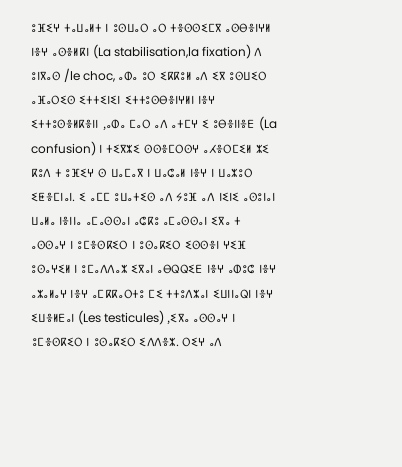ⵓⴼⵉⵖ ⵜⴰⵡⴰⵍⵜ ⵏ ⵓⵙⵡⴰⵔ ⴰⵔ ⵜⴻⵙⵙⵉⵎⴳ ⴰⵙⴱⴻⵏⵖⵍ ⵏⴻⵖ ⴰⵙⴻⵍⴽⵏ (La stabilisation,la fixation) ⴷ ⵓⵏⴳⴰⵙ /le choc, ⴰⵀⴰ ⵓⵔ ⵉⴽⴽⵓⵍ ⴰⴷ ⵉⴳ ⵓⵙⵡⵉⵔ ⴰⴼⴰⵔⵉⵙ ⵉⵜⵜⵉⵏⵉⵏ ⵉⵜⵜⵓⵙⴱⴻⵏⵖⵍⵏ ⵏⴻⵖ ⵉⵜⵜⵓⵙⴻⵍⴽⴻⵏⵏ ,ⴰⵀⴰ ⵎⴰⵔ ⴰⴷ ⴰⵜⵎⵖ ⵉ ⵓⴱⴻⵏⵏⴻⴹ (La confusion) ⵏ ⵜⵉⴳⵣⵉ ⵙⵙⴻⵎⵔⵙⵖ ⴰⵃⴻⵔⵎⵉⵍ ⵣⵉ ⴽⵓⴷ ⵜ ⵓⴼⵉⵖ ⵙ ⵡⴰⵎⴰⴳ ⵏ ⵡⴰⵛⴰⵍ ⵏⴻⵖ ⵏ ⵡⴰⵣⵓⵔ ⵉⵟⴻⵎⵏⴰⵏ. ⵉ ⴰⵎⵎ ⵓⵡⴰⵜⵉⵙ ⴰⴷ ⵢⵓⴼ ⴰⴷ ⵏⵉⵏⵉ ⴰⵙⵓⵏⴰⵏ ⵡⴰⵍⴰ ⵏⴻⵏⵏⴰ ⴰⵎⴰⵙⵙⴰⵏ ⴰⵛⴽⵓ ⴰⵎⴰⵙⵙⴰⵏ ⵉⴳⴰ ⵜ ⴰⵙⵙⴰⵖ ⵏ ⵓⵎⴻⵙⴽⵉⵔ ⵏ ⵓⵙⴰⴽⵉⵔ ⵉⵙⵙⴻⵏ ⵖⵉⴼ ⵓⵙⴰⵖⵉⵍ ⵏ ⵓⵎⴰⴷⴷⴰⵣ ⵉⴳⴰⵏ ⴰⴱⵕⵕⵉⴹ ⵏⴻⵖ ⴰⵀⵓⵛ ⵏⴻⵖ ⴰⵣⴰⵍⴰⵖ ⵏⴻⵖ ⴰⵎⴽⴽⴰⵔⵜⵓ ⵎⵉ ⵜⵜⵓⴷⵣⴰⵏ ⵉⵡⵏⵏⴰⵕⵏ ⵏⴻⵖ ⵉⵡⴻⵍⴹⴰⵏ (Les testicules) ,ⵉⴳⴰ ⴰⵙⵙⴰⵖ ⵏ ⵓⵎⴻⵙⴽⵉⵔ ⵏ ⵓⵙⴰⴽⵉⵔ ⵉⴷⴷⴻⵣ. ⵔⵉⵖ ⴰⴷ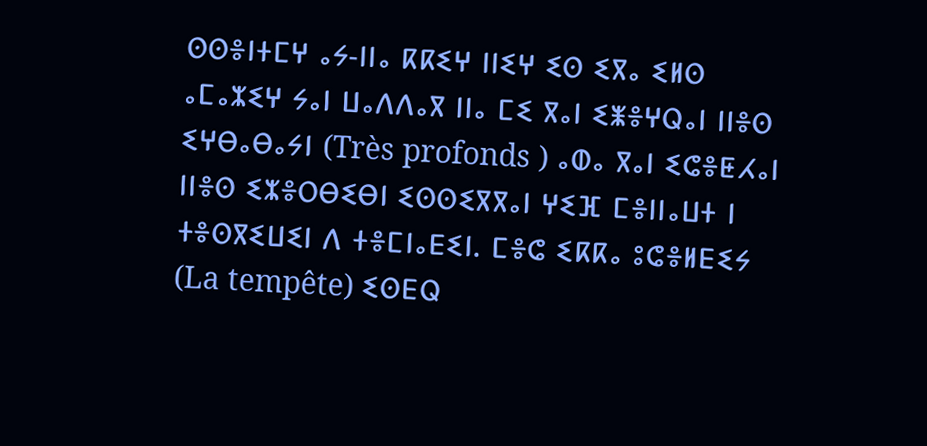ⵙⵙⴻⵏⵜⵎⵖ ⴰⵢ-ⵏⵏⴰ ⴽⴽⵉⵖ ⵏⵏⵉⵖ ⵉⵙ ⵉⴳⴰ ⵉⵍⵙ ⴰⵎⴰⵣⵉⵖ ⵢⴰⵏ ⵡⴰⴷⴷⴰⴳ ⵏⵏⴰ ⵎⵉ ⴳⴰⵏ ⵉⵥⴻⵖⵕⴰⵏ ⵏⵏⴻⵙ ⵉⵖⴱⴰⴱⴰⵢⵏ (Très profonds ) ⴰⵀⴰ ⴳⴰⵏ ⵉⵛⴻⵟⵃⴰⵏ ⵏⵏⴻⵙ ⵉⵣⴻⵔⴱⵉⴱⵏ ⵉⵙⵙⵉⴳⴳⴰⵏ ⵖⵉⴼ ⵎⴻⵏⵏⴰⵡⵜ ⵏ ⵜⴻⵙⴳⵉⵡⵉⵏ ⴷ ⵜⴻⵎⵏⴰⴹⵉⵏ. ⵎⴻⵛ ⵉⴽⴽⴰ ⵓⵛⴻⵍⴹⵉⵢ (La tempête) ⵉⵙⴹⵕ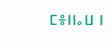ⵎⴻⵏⵏⴰⵡ ⵏ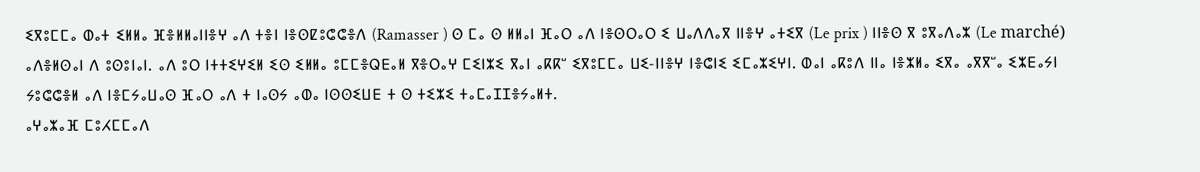ⵉⴳⵓⵎⵎⴰ ⵀⴰⵜ ⵉⵍⵍⴰ ⴼⴻⵍⵍⴰⵏⵏⴻⵖ ⴰⴷ ⵜⴻⵏ ⵏⴻⵙⵇⵓⵛⵛⴻⴷ (Ramasser ) ⵙ ⵎⴰ ⵙ ⵍⵍⴰⵏ ⴼⴰⵔ ⴰⴷ ⵏⴻⵙⵔⴰⵔ ⵉ ⵡⴰⴷⴷⴰⴳ ⵏⵏⴻⵖ ⴰⵜⵉⴳ (Le prix ) ⵏⵏⴻⵙ ⴳ ⵓⴳⴰⴷⴰⵣ (Le marché) ⴰⴷⴻⵍⵙⴰⵏ ⴷ ⵓⵙⵓⵏⴰⵏ. ⴰⴷ ⵓⵔ ⵏⵜⵜⵉⵖⵉⵍ ⵉⵙ ⵉⵍⵍⴰ ⵓⵎⵎⴻⵕⴹⴰⵍ ⴳⴻⵔⴰⵖ ⵎⵉⵏⵣⵉ ⴳⴰⵏ ⴰⴽⴽⵯ ⵉⴳⵓⵎⵎⴰ ⵡⵉ-ⵏⵏⴻⵖ ⵏⴻⵛⵏⵉ ⵉⵎⴰⵣⵉⵖⵏ. ⵀⴰⵏ ⴰⴽⵓⴷ ⵏⵏⴰ ⵏⴻⵣⵍⴰ ⵉⴳⴰ ⴰⴳⴳⵯⴰ ⵉⵣⴹⴰⵢⵏ ⵢⵓⵛⵛⴻⵍ ⴰⴷ ⵏⴻⵎⵢⴰⵡⴰⵙ ⴼⴰⵔ ⴰⴷ ⵜ ⵏⴰⵙⵢ ⴰⵀⴰ ⵏⵙⵙⵉⵡⴹ ⵜ ⵙ ⵜⵉⵣⵉ ⵜⴰⵎⴰⵊⵊⴻⵢⴰⵍⵜ.
ⴰⵖⴰⵣⴰⴼ ⵎⵓⵃⵎⵎⴰⴷ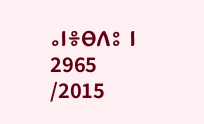ⴰⵏⴻⴱⴷⵓ ⵏ 2965 /2015